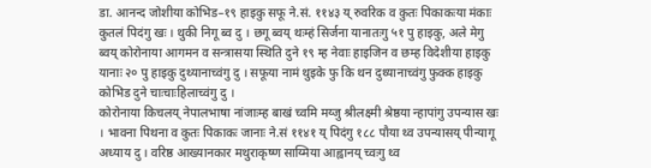डा. आनन्द जोशीया कोभिड–१९ हाइकु सफू ने.सं. ११४३ य् रुवरिक व कुतः पिकाकःया मंकाः कुतलं पिदंगु खः । थुकी निगू ब्व दु । छगू ब्वय् थःम्हं सिर्जना यानातःगु ५१ पु हाइकु, अले मेगु ब्वय् कोरोनाया आगमन व सन्त्रासया स्थिति दुने १९ म्ह नेवाः हाइजिन व छम्ह विदेशीया हाइकु यानाः २० पु हाइकु दुथ्यानाच्वंगु दु । सफूया नामं थुइके फु कि थन दुथ्यानाच्वंगु फुक्क हाइकु कोभिड दुने चाःचाःहिलाच्वंगु दु ।
कोरोनाया किचलय् नेपालभाषा नांजाःम्ह बाखं च्वमि मय्जु श्रीलक्ष्मी श्रेष्ठया न्हापांगु उपन्यास खः । भावना पिथना व कुतः पिकाकः जानाः ने.सं ११४१ य् पिदंगु १८८ पौया थ्व उपन्यासय् पीन्यागू अध्याय दु । वरिष्ठ आख्यानकार मथुराकृष्ण साय्मिया आह्वानय् च्वःगु थ्व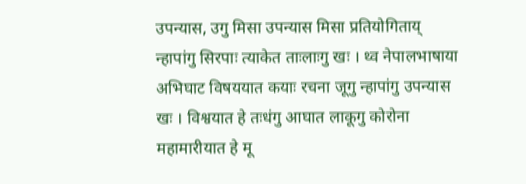उपन्यास, उगु मिसा उपन्यास मिसा प्रतियोगिताय् न्हापांगु सिरपाः त्याकेत ताःलाःगु खः । थ्व नेपालभाषाया अभिघाट विषययात कयाः रचना जूगु न्हापांगु उपन्यास खः । विश्वयात हे तःधंगु आघात लाकूगु कोरोना महामारीयात हे मू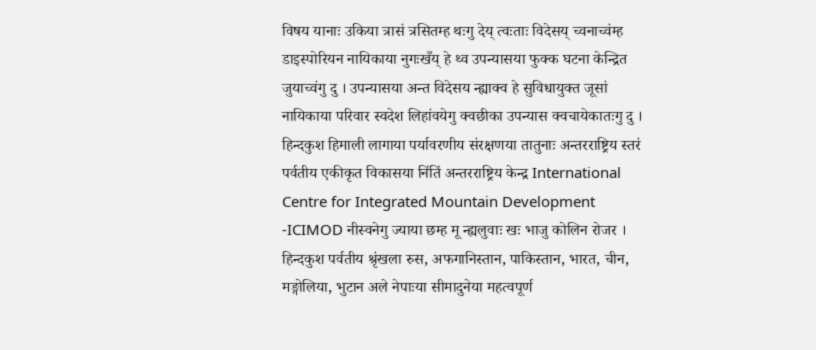विषय यानाः उकिया त्रासं त्रसितम्ह थःगु देय् त्वःताः विदेसय् च्वनाच्वंम्ह डाइस्पोरियन नायिकाया नुगःखँय् हे थ्व उपन्यासया फुक्क घटना केन्द्रित जुयाच्वंगु दु । उपन्यासया अन्त विदेसय न्ह्याक्व हे सुविधायुक्त जूसां नायिकाया परिवार स्वदेश लिहांवयेगु क्वछीका उपन्यास क्वचायेकातःगु दु ।
हिन्दकुश हिमाली लागाया पर्यावरणीय संरक्षणया तातुनाः अन्तरराष्ट्रिय स्तरं पर्वतीय एकीकृत विकासया निंतिं अन्तरराष्ट्रिय केन्द्र International Centre for Integrated Mountain Development -ICIMOD नीस्वनेगु ज्याया छम्ह मू न्ह्यलुवाः खः भाजु कोलिन रोजर । हिन्दकुश पर्वतीय श्रृंखला रुस, अफगानिस्तान, पाकिस्तान, भारत, चीन, मङ्गोलिया, भुटान अले नेपाःया सीमादुनेया महत्वपूर्ण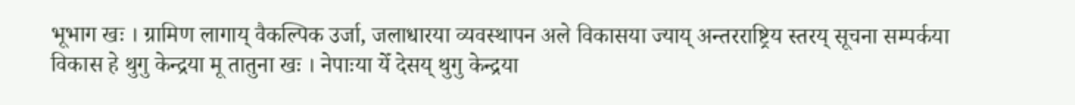भूभाग खः । ग्रामिण लागाय् वैकल्पिक उर्जा, जलाधारया व्यवस्थापन अले विकासया ज्याय् अन्तरराष्ट्रिय स्तरय् सूचना सम्पर्कया विकास हे थुगु केन्द्रया मू तातुना खः । नेपाःया येँ देसय् थुगु केन्द्रया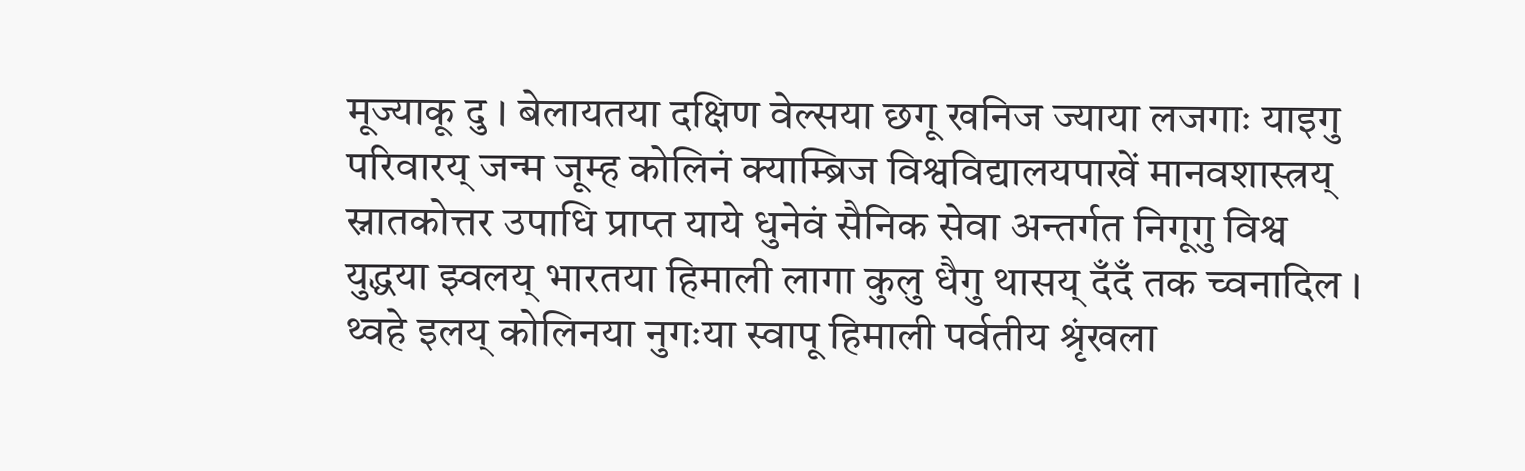मूज्याकू दु । बेलायतया दक्षिण वेल्सया छगू खनिज ज्याया लजगाः याइगु परिवारय् जन्म जूम्ह कोलिनं क्याम्ब्रिज विश्वविद्यालयपाखें मानवशास्त्रय् स्नातकोत्तर उपाधि प्राप्त याये धुनेवं सैनिक सेवा अन्तर्गत निगूगु विश्व युद्धया झ्वलय् भारतया हिमाली लागा कुलु धैगु थासय् दँदँ तक च्वनादिल । थ्वहे इलय् कोलिनया नुगःया स्वापू हिमाली पर्वतीय श्रृंखला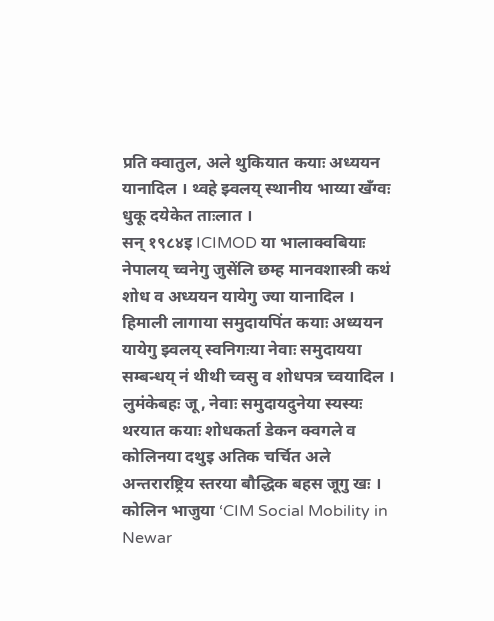प्रति क्वातुल, अले थुकियात कयाः अध्ययन यानादिल । थ्वहे झ्वलय् स्थानीय भाय्या खँग्वः धुकू दयेकेत ताःलात ।
सन् १९८४इ ICIMOD या भालाक्वबियाः नेपालय् च्वनेगु जुसेंलि छम्ह मानवशास्त्री कथं शोध व अध्ययन यायेगु ज्या यानादिल । हिमाली लागाया समुदायपिंत कयाः अध्ययन यायेगु झ्वलय् स्वनिगःया नेवाः समुदायया सम्बन्धय् नं थीथी च्वसु व शोधपत्र च्वयादिल । लुमंकेबहः जू, नेवाः समुदायदुनेया स्यस्यः थरयात कयाः शोधकर्ता डेकन क्वगले व कोलिनया दथुइ अतिक चर्चित अले अन्तरारष्ट्रिय स्तरया बौद्धिक बहस जूगु खः । कोलिन भाजुया ‘CIM Social Mobility in Newar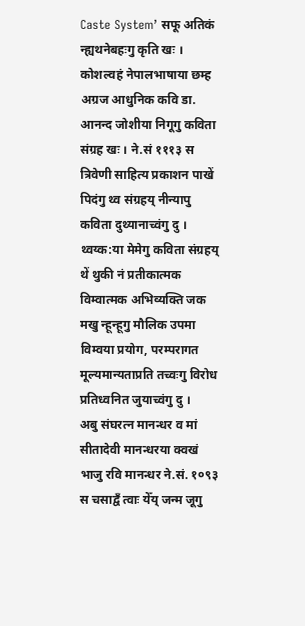Caste System’ सफू अतिकं न्ह्यथनेबहःगु कृति खः ।
कोशल्वहं नेपालभाषाया छम्ह अग्रज आधुनिक कवि डा. आनन्द जोशीया निगूगु कविता संग्रह खः । ने.सं १११३ स त्रिवेणी साहित्य प्रकाशन पाखें पिदंगु थ्व संग्रहय् नीन्यापु कविता दुथ्यानाच्वंगु दु । थ्वय्क:या मेमेगु कविता संग्रहय् थें थुकी नं प्रतीकात्मक विम्वात्मक अभिव्यक्ति जक मखु न्हून्हूगु मौलिक उपमा विम्वया प्रयोग, परम्परागत मूल्यमान्यताप्रति तच्वःगु विरोध प्रतिध्वनित जुयाच्वंगु दु ।
अबु संघरत्न मानन्धर व मां सीतादेवी मानन्धरया क्वखं भाजु रवि मानन्धर ने.सं. १०९३ स चसाद्वँ त्वाः येँय् जन्म जूगु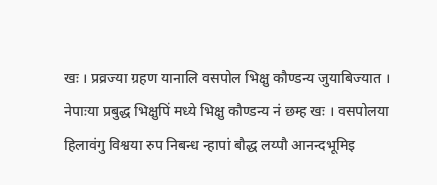खः । प्रव्रज्या ग्रहण यानालि वसपोल भिक्षु कौण्डन्य जुयाबिज्यात । नेपाःया प्रबुद्ध भिक्षुपिं मध्ये भिक्षु कौण्डन्य नं छम्ह खः । वसपोलया हिलावंगु विश्वया रुप निबन्ध न्हापां बौद्ध लय्पौ आनन्दभूमिइ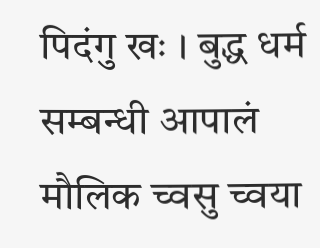पिदंगु खः । बुद्ध धर्म सम्बन्धी आपालं मौलिक च्वसु च्वया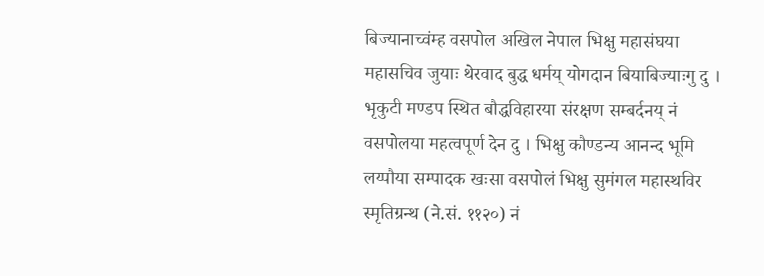बिज्यानाच्वंम्ह वसपोल अखिल नेपाल भिक्षु महासंघया महासचिव जुयाः थेरवाद बुद्ध धर्मय् योगदान बियाबिज्याःगु दु । भृकुटी मण्डप स्थित बौद्धविहारया संरक्षण सम्बर्दनय् नं वसपोलया महत्वपूर्ण देन दु । भिक्षु कौण्डन्य आनन्द भूमि लय्पौया सम्पादक खःसा वसपोलं भिक्षु सुमंगल महास्थविर स्मृतिग्रन्थ (ने.सं. ११२०) नं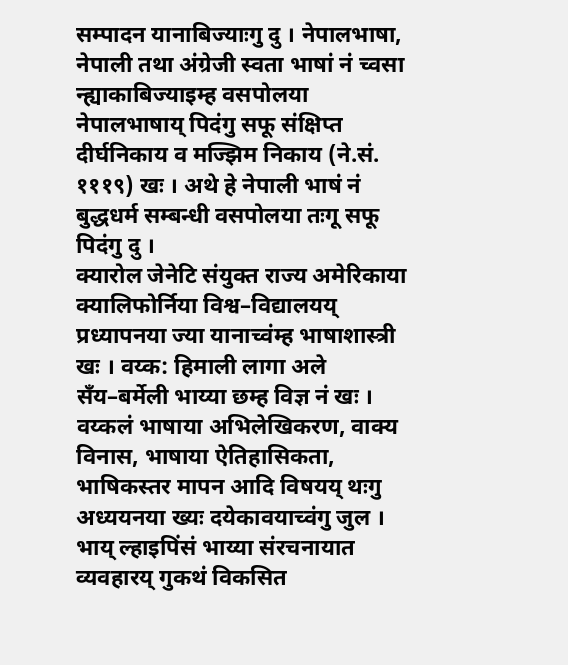सम्पादन यानाबिज्याःगु दु । नेपालभाषा, नेपाली तथा अंग्रेजी स्वता भाषां नं च्वसा न्ह्याकाबिज्याइम्ह वसपोलया नेपालभाषाय् पिदंगु सफू संक्षिप्त दीर्घनिकाय व मज्झिम निकाय (ने.सं. १११९) खः । अथे हे नेपाली भाषं नं बुद्धधर्म सम्बन्धी वसपोलया तःगू सफू पिदंगु दु ।
क्यारोल जेनेटि संयुक्त राज्य अमेरिकाया क्यालिफोर्निया विश्व–विद्यालयय् प्रध्यापनया ज्या यानाच्वंम्ह भाषाशास्त्री खः । वय्क: हिमाली लागा अले सँय–बर्मेली भाय्या छम्ह विज्ञ नं खः । वय्कलं भाषाया अभिलेखिकरण, वाक्य विनास, भाषाया ऐतिहासिकता, भाषिकस्तर मापन आदि विषयय् थःगु अध्ययनया ख्यः दयेकावयाच्वंगु जुल । भाय् ल्हाइपिंसं भाय्या संरचनायात व्यवहारय् गुकथं विकसित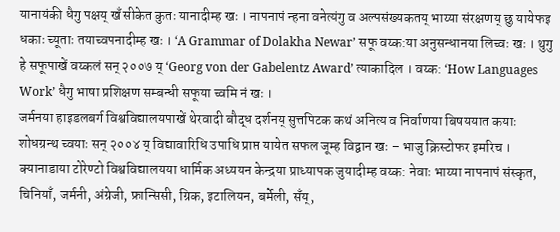यानायंकी धैगु पक्षय् खँ सीकेत कुतः यानादीम्ह खः । नापनापं न्हना वनेत्यंगु व अल्पसंख्यकतय् भाय्या संरक्षणय् छु यायेफइ धकाः च्यूताः तयाच्वपनादीम्ह खः । ‘A Grammar of Dolakha Newar’ सफू वय्क:या अनुसन्धानया लिच्वः खः । थुगु हे सफूपाखें वय्कलं सन् २००७ य् ‘Georg von der Gabelentz Award’ त्याकादिल । वय्क: ‘How Languages Work’ धैगु भाषा प्रशिक्षण सम्बन्धी सफूया च्वमि नं खः ।
जर्मनया हाइडलबर्ग विश्वविद्यालयपाखें थेरवादी बौद्ध दर्शनय् सुत्तपिटक कथं अनित्य व निर्वाणया बिषययात कयाः शोधग्रन्थ च्वयाः सन् २००४ य् विद्यावारिधि उपाधि प्राप्त यायेत सफल जूम्ह विद्वान खः – भाजु क्रिस्टोफर इमरिच । क्यानाडाया टोरेण्टो विश्वविद्यालयया धार्मिक अध्ययन केन्द्रया प्राध्यापक जुयादीम्ह वय्क: नेवाः भाय्या नापनापं संस्कृत, चिनियाँ, जर्मनी, अंग्रेजी, फ्रान्सिसी, ग्रिक, इटालियन, बर्मेली, सँय्,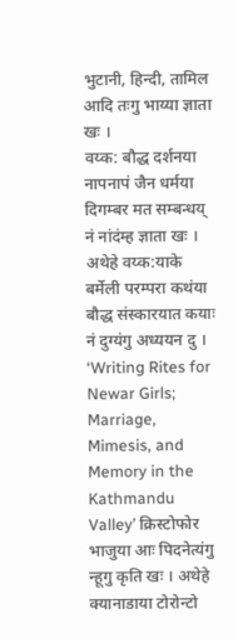भुटानी, हिन्दी, तामिल आदि तःगु भाय्या ज्ञाता खः ।
वय्क: बौद्ध दर्शनया नापनापं जैन धर्मया दिगम्बर मत सम्बन्धय् नं नांदंम्ह ज्ञाता खः । अथेहे वय्क:याके बर्मेली परम्परा कथंया बौद्ध संस्कारयात कयाः नं दुग्यंगु अध्ययन दु । ‘Writing Rites for Newar Girls; Marriage, Mimesis, and Memory in the Kathmandu Valley’ क्रिस्टोफोर भाजुया आः पिदनेत्यंगु न्हूगु कृति खः । अथेहे क्यानाडाया टोरोन्टो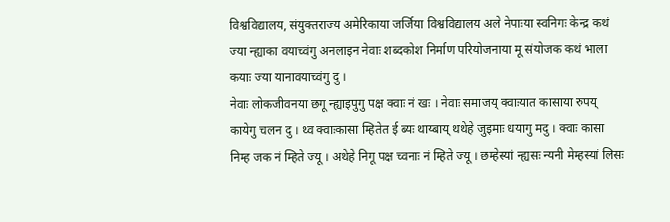विश्वविद्यालय, संयुक्तराज्य अमेरिकाया जर्जिया विश्वविद्यालय अले नेपाःया स्वनिगः केन्द्र कथं ज्या न्ह्याका वयाच्वंगु अनलाइन नेवाः शब्दकोश निर्माण परियोजनाया मू संयोजक कथं भाला कयाः ज्या यानावयाच्वंगु दु ।
नेवाः लोकजीवनया छगू न्ह्याइपुगु पक्ष क्वाः नं खः । नेवाः समाजय् क्वाःयात कासाया रुपय् कायेगु चलन दु । थ्व क्वाःकासा म्हितेत ई ब्यः थाय्बाय् थथेहे जुइमाः धयागु मदु । क्वाः कासा निम्ह जक नं म्हिते ज्यू । अथेहे निगू पक्ष च्वनाः नं म्हिते ज्यू । छम्हेस्यां न्ह्यसः न्यनी मेम्हस्यां लिसः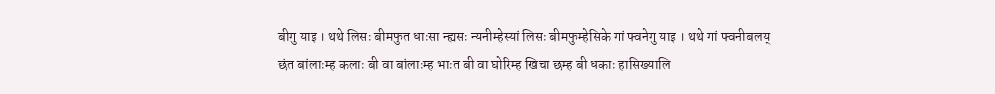बीगु याइ । थथे लिसः बीमफुत धाःसा न्ह्यसः न्यनीम्हेस्यां लिसः बीमफुम्हेसिके गां फ्वनेगु याइ । थथे गां फ्वनीबलय् छंत बांलाःम्ह कलाः बी वा बांलाःम्ह भाःत बी वा घोरिम्ह खिचा छम्ह बी धकाः हासिख्यालि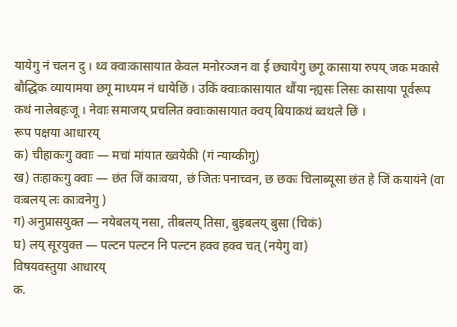यायेगु नं चलन दु । थ्व क्वाःकासायात केवल मनोरञ्जन वा ई छ्यायेगु छगू कासाया रुपय् जक मकासे बौद्धिक व्यायामया छगू माध्यम नं धायेछिं । उकिं क्वाःकासायात थौंया न्ह्यसः लिसः कासाया पूर्वरूप कथं नालेबहःजू । नेवाः समाजय् प्रचलित क्वाःकासायात क्वय् बियाकथं ब्वथले छिं ।
रूप पक्षया आधारय्
क) चीहाकःगु क्वाः — मचां मांयात ख्वयेकी (गं न्याय्कीगु)
ख) तःहाकःगु क्वाः — छंत जिं काःवया, छं जितः पनाच्वन, छ छकः चिलाब्यूसा छंत हे जिं कयायंने (वा वःबलय् लः काःवनेगु )
ग) अनुप्रासयुक्त — नयेबलय् नसा, तीबलय् तिसा, बुइबलय् बुसा (चिकं)
घ) लय् सूरयुक्त — पल्टन पल्टन नि पल्टन हक्व हक्व चत् (नयेगु वा)
विषयवस्तुया आधारय्
क.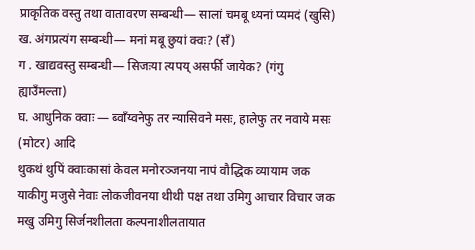प्राकृतिक वस्तु तथा वातावरण सम्बन्धी— सालां चमबू ध्यनां प्यमदं (खुसि)
ख. अंगप्रत्यंग सम्बन्धी— मनां मबू छुयां क्वः? (सँ)
ग . खाद्यवस्तु सम्बन्धी— सिजःया त्यपय् असर्फी जायेक? (गंगु ह्याउँमल्ता)
घ. आधुनिक क्वाः — ब्वाँय्वनेफु तर न्यासिवने मसः, हालेफु तर नवाये मसः (मोटर) आदि
थुकथं थुपिं क्वाःकासां केवल मनोरञ्जनया नापं वौद्धिक व्यायाम जक याकीगु मजुसे नेवाः लोकजीवनया थीथी पक्ष तथा उमिगु आचार विचार जक मखु उमिगु सिर्जनशीलता कल्पनाशीलतायात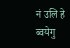नं उलि हे ब्वयेगु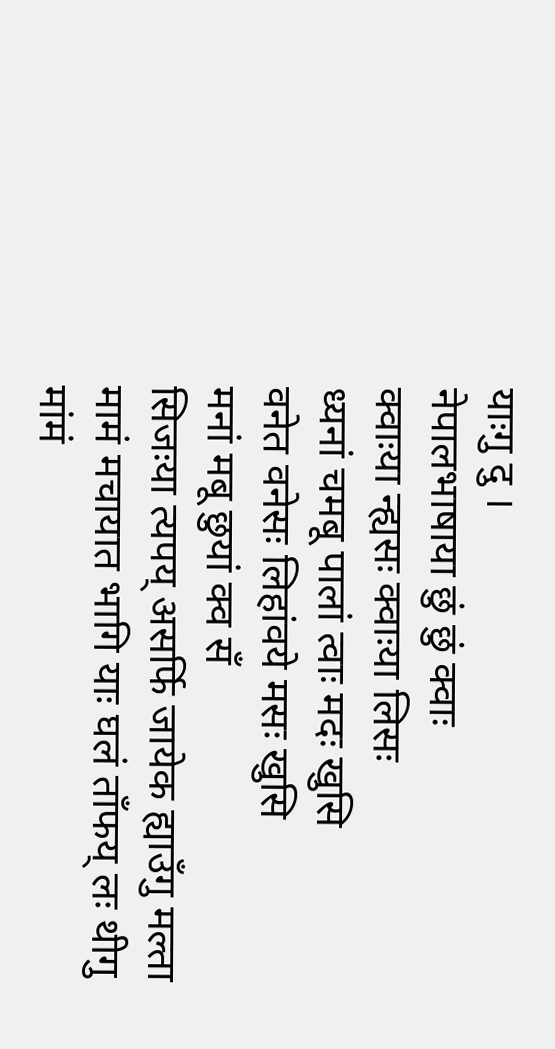याःगु दु ।
नेपालभाषाया छुं छुं क्वाः
क्वाःया न्ह्यसः क्वाःया लिसः
ध्यनां चमबू पालां त्वाः मदः खुसि
वनेत वनेसः लिहांवये मसः खुसि
मनां मबू छुयां क्व सँ
सिजःया त्यपय् असर्फि जायेक ह्याउँगु मल्ता
मामं मचायात भागि याः घलं ताँफय् लः थीगु
मांमं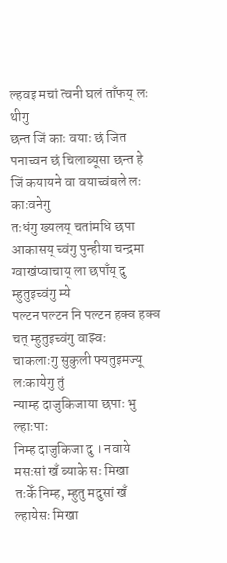ल्हवइ मचां त्वनी घलं ताँफय् लः थीगु
छन्त जिं काः वयाः छं जित पनाच्वन छं चिलाब्यूसा छन्त हे जिं कयायने वा वयाच्वंबले लः काःवनेगु
तःधंगु ख्यलय् चतांमधि छपा आकासय् च्वंगु पुन्हीया चन्द्रमा
ग्वाखंप्वाचाय् ला छपाँय् दु म्हुतुइच्वंगु म्ये
पल्टन पल्टन नि पल्टन हक्व हक्व चत् म्हुतुइच्वंगु वाझ्वः
चाकलाःगु सुकुली फ्यतुइमज्यू लःकायेगु तुं
न्याम्ह दाजुकिजाया छपाः भु ल्हाःपाः
निम्ह दाजुकिजा दु । नवाये मसःसां खँ ब्याके सः मिखा
तःकेँ निम्ह, म्हुतु मदुसां खँ ल्हायेसः मिखा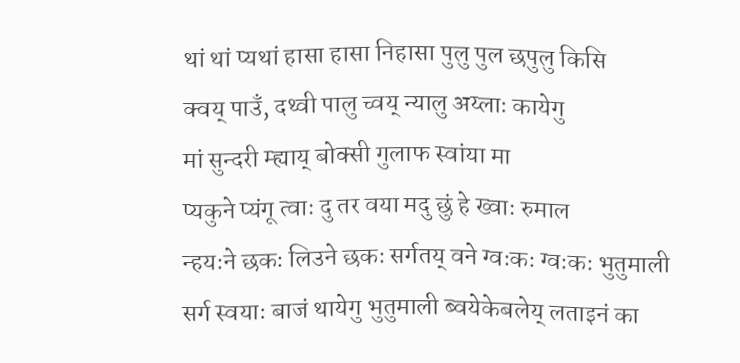थां थां प्यथां हासा हासा निहासा पुलु पुल छपुलु किसि
क्वय् पाउँ, दथ्वी पालु च्वय् न्यालु अय्लाः कायेगु
मां सुन्दरी म्ह्याय् बोक्सी गुलाफ स्वांया मा
प्यकुने प्यंगू त्वाः दु तर वया मदु छुं हे ख्वाः रुमाल
न्हयःने छकः लिउने छकः सर्गतय् वने ग्वःकः ग्वःकः भुतुमाली
सर्ग स्वयाः बाजं थायेगु भुतुमाली ब्वयेकेबलेय् लताइनं का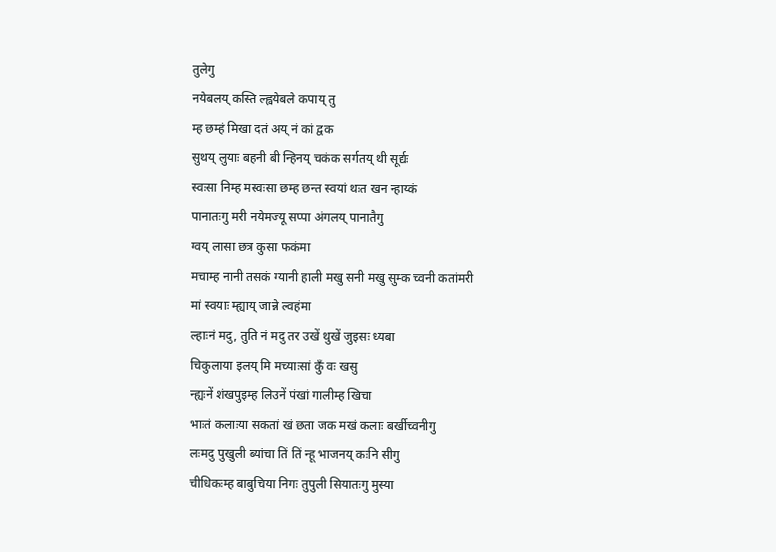तुलेगु
नयेबलय् कस्ति ल्ह्वयेबले कपाय् तु
म्ह छम्हं मिखा दतं अय् नं कां द्वक
सुथय् लुयाः बहनी बी न्हिनय् चकंक सर्गतय् थी सूर्द्यः
स्वःसा निम्ह मस्वःसा छम्ह छन्त स्वयां थःत खन न्हाय्कं
पानातःगु मरी नयेमज्यू सप्पा अंगलय् पानातैगु
ग्वय् लासा छत्र कुसा फकंमा
मचाम्ह नानी तसकं ग्यानी हाली मखु सनी मखु सुम्क च्वनी कतांमरी
मां स्वयाः म्ह्याय् जान्ने ल्वहंमा
ल्हाःनं मदु, तुति नं मदु तर उखें थुखें जुइसः ध्यबा
चिकुलाया इलय् मि मच्याःसां कुँ वः खसु
न्ह्यःनें शंखपुइम्ह लिउनें पंखां गालीम्ह खिचा
भाःतं कलाःया सकतां खं छता जक मखं कलाः बर्खीच्वनीगु
लःमदु पुखुली ब्यांचा तिं तिं न्हू भाजनय् कःनि सीगु
चीधिकःम्ह बाबुचिया निगः तुपुली सियातःगु मुस्या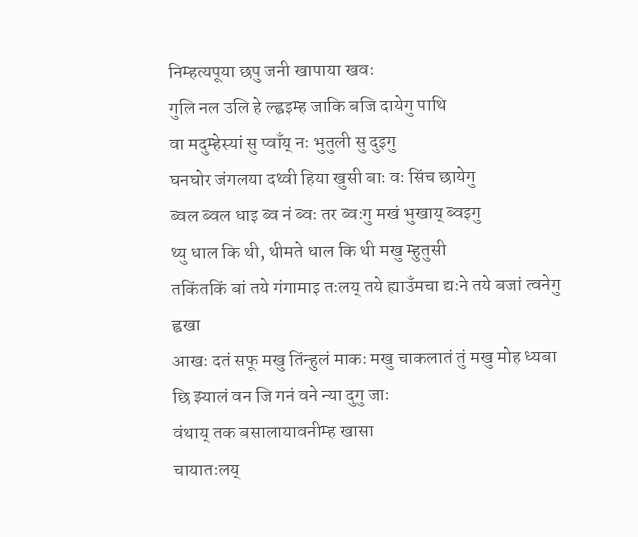निम्हत्यपूया छपु जनी खापाया खवः
गुलि नल उलि हे ल्ह्वइम्ह जाकि बजि दायेगु पाथि
वा मदुम्हेस्यां सु प्वाँय् नः भुतुली सु दुइगु
घनघोर जंगलया दथ्वी हिया खुसी बाः वः सिंच छायेगु
ब्वल ब्वल धाइ ब्व नं ब्वः तर ब्वःगु मखं भुखाय् ब्वइगु
थ्यु धाल कि थी, थीमते धाल कि थी मखु म्हुतुसी
तकिंतकिं बां तये गंगामाइ तःलय् तये ह्याउँमचा द्यःने तये बजां त्वनेगु ह्वखा
आखः दतं सफू मखु तिंन्हुलं माकः मखु चाकलातं तुं मखु मोह ध्यबा
छि झ्यालं वन जि गनं वने न्या दुगु जाः
वंथाय् तक बसालायावनीम्ह खासा
चायातःलय्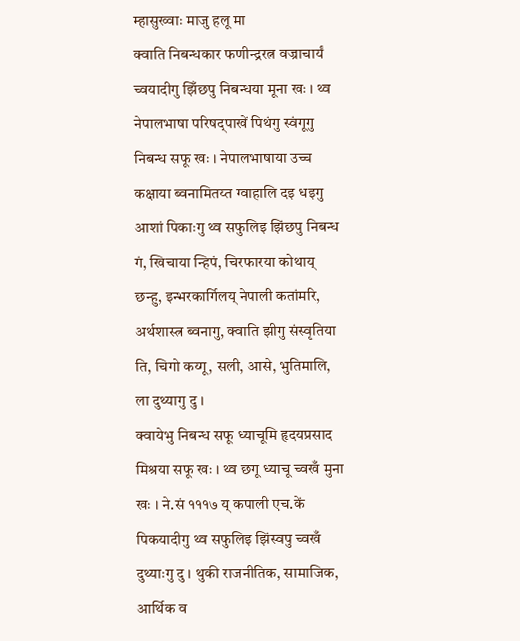म्हासुख्वाः माजु हलू मा
क्वाति निबन्धकार फणीन्द्ररत्न वज्राचार्यं च्वयादीगु झिँछपु निबन्धया मूना खः । थ्व नेपालभाषा परिषद्पाखें पिथंगु स्वंगूगु निबन्ध सफू खः । नेपालभाषाया उच्च कक्षाया ब्वनामितय्त ग्वाहालि दइ धइगु आशां पिकाःगु थ्व सफुलिइ झिंछपु निबन्ध गं, खिचाया न्हिपं, चिरफारया कोथाय् छन्हु, इन्भरकार्गिलय् नेपाली कतांमरि, अर्थशास्त्र ब्वनागु, क्वाति झीगु संस्वृतिया ति, चिगो कय्गू, सली, आसे, भुतिमालि, ला दुथ्यागु दु ।
क्वायेभु निबन्ध सफू ध्याचूमि हृदयप्रसाद मिश्रया सफू खः । थ्व छगू ध्याचू च्वखँ मुना खः । ने.सं १११७ य् कपाली एच.कें पिकयादीगु थ्व सफुलिइ झिंस्वपु च्वखँ दुथ्याःगु दु । थुकी राजनीतिक, सामाजिक, आर्थिक व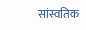सांस्वतिक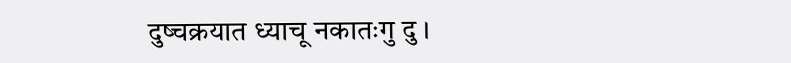दुष्चक्रयात ध्याचू नकातःगु दु ।